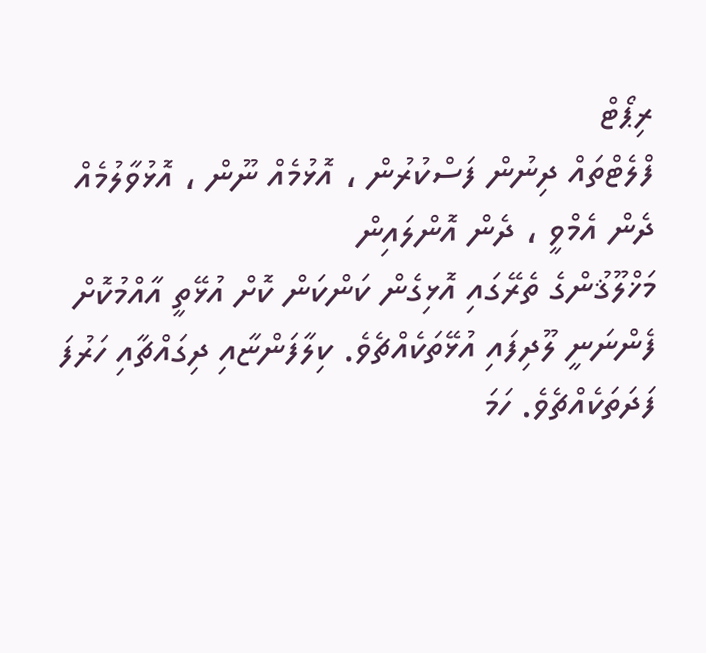ރިޕޯޓް
ފްލެޓްތައް ދިނުން ފަސްކުރުން ، އޮޅުމެއް ނޫން ، އޮޅުވާލުމެއް
ދެން އެމްވީ ، ދެން އޮންލައިން
މަޚްލޫޤުންގެ ތެރޭގައި އޮޅިގެން ކަންކަން ކޮށް އުޅޭތީ އާއްމުކޮށް ފެންނަނީ ލޫދިފައި އުޅޭތަކެއްޗެވެ. ކިލާފަންޏާއި ދިގައްޗާއި ހަރުފަ ފަދަތަކެއްޗެވެ. ހަމަ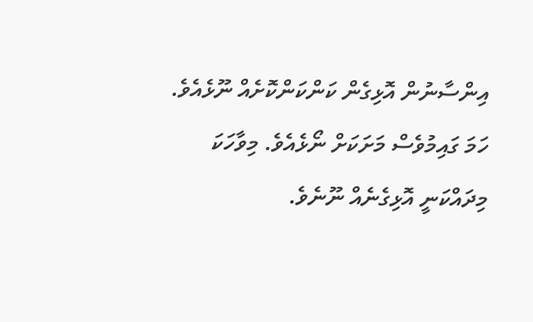އިންސާނުން އޮޅިގެން ކަންކަންކޮށެއް ނޫޅެއެވެ. ހަމަ ގައިމުވެސް މަށަކަށް ނޯޅެއެވެ. މިވާހަކަ މިދައްކަނީ އޮޅިގެނެއް ނޫނެވެ.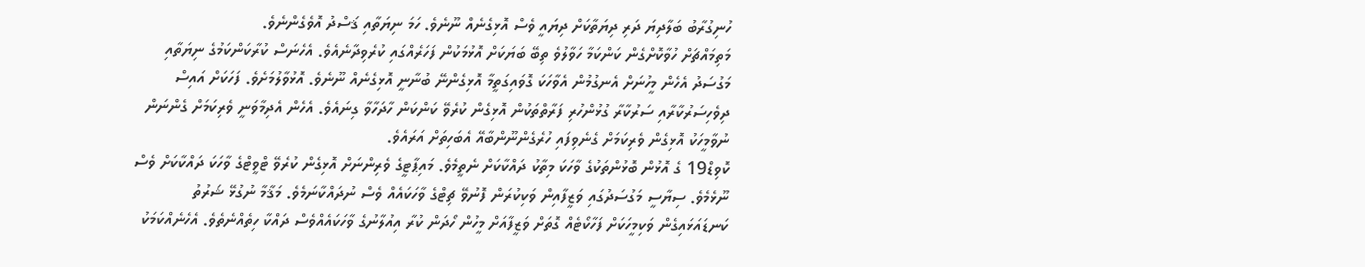ހުނިގުރާބު ބަލާދިޔަ ދަރި ދިޔަތާކަށް ދިޔައީ ވެސް އޮޅިގެނެއް ނޫނެވެ. ހަމަ ނިޔަތާއި ޤަސްދު އޮވެގެންނެވެ.
މަތިމައްޗަށް ހުވާކޮށްގެން ކަންކަމާ ހަވާލުވެ ތިބޭ ބަޔަކަށް އޮޅުމަކުން ފަހަރެއްގައި ކުރެވިދާނެއެވެ. އެހެނަސް ކުރާކަންކަމުގެ ނިޔަތާއި މަގުސަދު އެހެން މީހުނަށް އެނގުމުން އެވާހަކަ ގޮވައިގަތީމާ އޮޅިގެންނޭ ބުނާނީ އޮޅިގެނެއް ނޫނެވެ. އޮޅުވާލުމަށެވެ. ފަހަކަށް އައިސް ދިވެހިސަރުކާރާއި ސަރުކާރާ ގުޅުންހުރި ފަރާތްތަކުން އޮޅިގެން ކުރެވޭ ކަންކަން ހާދަހާވާ ގިނައެވެ. އެހެން އެދިމާވަނީ ވެރިކަމަށް ގެންނަން ނުވާމީހަކު އޮޅިގެން ވެރިކަމަށް ގެނެވިފައި ހުރެގެންނޫންބާއޭ އެބަހިތަށް އަރައެވެ.
ކޮވިޑް19 ގެ އޮޅުން ބޮޅުންތަކުގެ ވާހަކަ މިތާކު ދައްކާކަށް ނެތީމެވެ. މައިޕާޓީގެ ވެރިންނަށް އޮޅިގެން ކުރެވޭ ޓްވީޓްގެ ވާހަކަ ދައްކާކަށް ވެސް ނޫޅެމެވެ. ސިޔާސީ މަގުސަދުގައި ވަޒީފާއިން ވަކިކުރަން ފޮނުވޭ ޗިޓްގެ ވާހަކައެއް ވެސް ނުދައްކާނަމެވެ. މަޤާމާ ނުގުޅޭ ޝަރުތު ކަނޑައަޅައިގެން ވަކިމީހަކަށް ފަހާކޯޓެއް ގޮތަށް ވަޒީފާއަށް މީހުން ހޯދަން ކުރާ އިއުލާނުގެ ވާހަކައެއްވެސް ދައްކާ ހިތެއްނެތެވެ. އެހެނެއްކަމަކު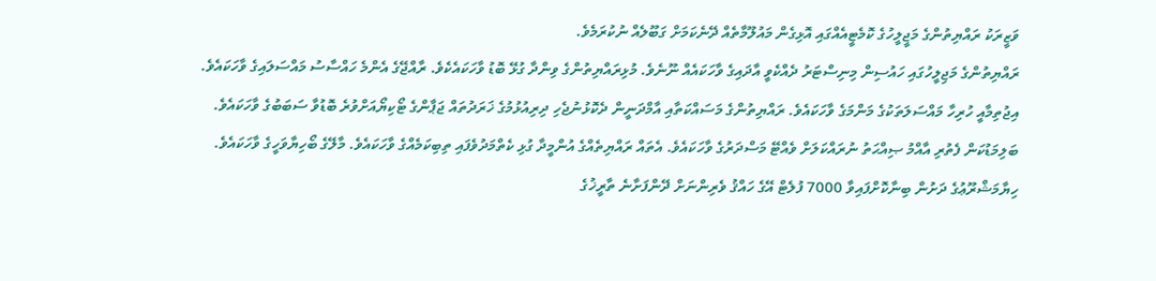ވަޒީރަކު ރައްޔިތުންގެ މަޖީލީހުގެ ކޮމެޓީއެއްގައި އޮޅިގެން މައުލޫމާތެއް ދޭނެކަމަށް ގަބޫލެއް ނުކުރަމެވެ.
ރައްޔިތުންގެ މަޖިލީހުގައި ހައުސިން މިނިސްޓަރު ދެއްކެވީ އާދައިގެ ވާހަކައެއް ނޫނެވެ. މުޅިރައްޔިތުންގެ ވިންދާ ގުޅޭ ބޮޑު ވާހަކައެކެވެ. ރާއްޖޭގެ އެންމެ ހައްސާސު މައްސަލައިގެ ވާހަކައެވެ. އިޖުތިމާއީ ހުރިހާ މައްސަލަތަކުގެ މަންމަގެ ވާހަކައެވެ. ރައްޔިތުންގެ މަސައްކަތާއި އާމްދަނީން ދެކޮޅުނުޖެހި ދިރިއުޅުމުގެ ޚަރަދުތައް ޖަޕާންގެ ޓޯކިޔޯއަށްވުރެ ބޮޑުވާ ސަބަބުގެ ވާހަކައެވެ. ބަލިމަޑުކަން ފެތުރި އާއްމު ޞިއްޙަތު ނުރައްކަލަށް ވެއްޓޭ މަސްދަރުގެ ވާހަކައެވެ. އެތައް ރައްޔިތެއްގެ އުންމީދާ ގުޅި ކެތްމަދުވެފައި ތިބިކަމެއްގެ ވާހަކައެވެ. މާލޭގެ ބޯހިޔާވަހީގެ ވާހަކައެވެ. ހިޔާމަޝްރޫޢުގެ ދަށުން ބިނާކޮށްފައިވާ 7000 ފުލެޓް އޭގެ ހައްޤު ވެރިންނަށް ދޭންފަށާނެ ތާރީޚުގެ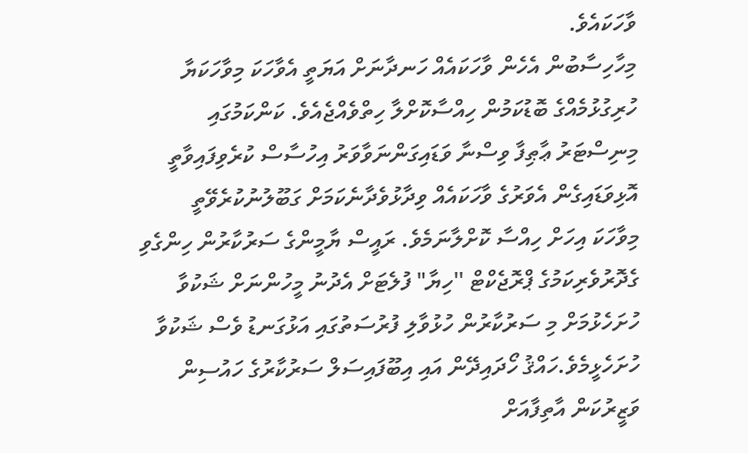ވާހަކައެވެ.
މިހާހިސާބުން އެހެން ވާހަކައެއް ހަނދާނަށް އަޔަތީ އެވާހަކަ މިވާހަކަޔާ ހުރިގުޅުމެއްގެ ބޮޑުކަމުން ހިއްސާކޮށްލާ ހިތްވެއްޖެއެވެ. ކަންކަމުގައި މިނިސްޓަރު ޢާޠިފާ ވިސްނާ ވަޑައިގަންނަވާވަރު އިހުސާސް ކުރެވިފައިވާތީ އޮޅިވަޑައިގެން އެވަރުގެ ވާހަކައެއް ވިދާޅުވެދާނެކަމަށް ގަބޫލުނުކުރެވޭތީ މިވާހަކަ އިހަށް ހިއްސާ ކޮށްލާނަމެވެ. ރައީސް ޔާމީންގެ ސަރުކާރުން ހިންގެވި ގެދޮރުވެރިކަމުގެ ޕްރޮޖެކްޓް ''ހިޔާ" ފުލެޓަށް އެދުނު މީހުންނަށް ޝަކުވާ ހުށަހެޅުމަށް މި ސަރުކާރުން ހުޅުވާލި ފުރުސަތުގައި އަޅުގަނޑު ވެސް ޝަކުވާ ހުށަހެޅީމެވެ.ހައްޤު ހޯދައިދޭން އައި އިބޫފައިސަލް ސަރުކާރުގެ ހައުސިން ވަޒީރުކަން އާތިފާއަށް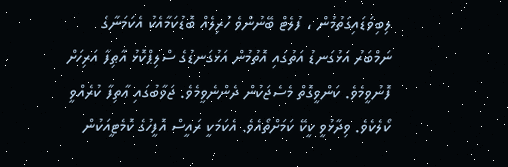ލިބިވަޑައިގަތުމުން ، ފުލެޓް ބޭނުންވެ ހުރިލެއް ބޮޑުކަމާއެކު އެކަމަނާގެ ނަމްބަރު އަޅުގަނޑު އަތުގައި އޮތުމުން އަޅުގަނޑުގެ ސްލިޕްކޮޅު އާޠިފާ އަރިހަށް ފޮނުވީމެވެ. ކަންވީގޮތް މެސެޖަކުން ދެންނެވީމެވެ. ޖަވާބުގައި ޢާތިފާ ކުރެއްވީ ކޯލެކެވެ. ވިދާޅުވީ ކީކޭ ކަމަށްތޯއެވެ. އެކަމަކީ ރައީސް އޮފީހުގެ ކޮމެޓީއަކުން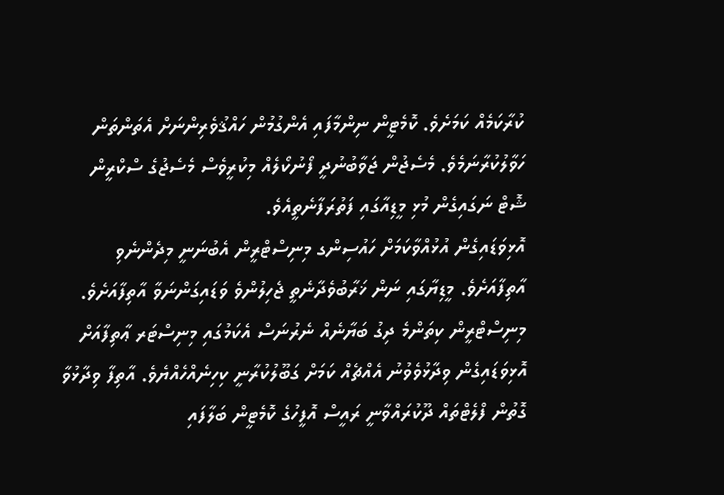ކުރާކަމެއް ކަމަށެވެ. ކޮމެޓީން ނިންމާފައި އެންގުމުން ހައްޤުވެރިންނަށް އެތަންތަން ހަވާލުކުރާނަމެވެ. މެސެޖުން ޖަވާބުނުދީ ފޯނުކޯލެއް މިކުރީވެސް މެސެޖުގެ ސްކްރީން ޝޮޓް ނަގައިގެން މުޅި މީޑިއާގައި ފަތުރަފާނެތީއެވެ.
އޮޅިވަޑައިގެން އުޅުއްވާކަމަށް ހައުސިންގ މިނިސްޓްރީން އެބުނަނީ މިދެންނެވި އާތިފާއަށެވެ. މީޑިޔާގައި ނަން ޚަރާބުވެދާނެތީ ޖެހިލުންވެ ވަޑައިގަންނަވާ އާތިފާއަށެވެ. މިނިސްޓްރީން ކިތަންމެ ދިގު ބަޔާނެއް ނެރުނަސް އެކަމުގައި މިނިސްޓަރ ޢާތިފާއަށް އޮޅިވަޑައިގެން ވިދާޅުވެވުނު އެއްޗެއް ކަމަށް ގަބޫލުކުރާނީ ކިހިނެއްހެއްޔެވެ. އާތިފާ ވިދާޅުވާ ގޮތުން ފްލެޓްތައް ދޫކުރައްވާނީ ރައީސް އޮފީހުގެ ކޮމެޓީން ބަލާފައި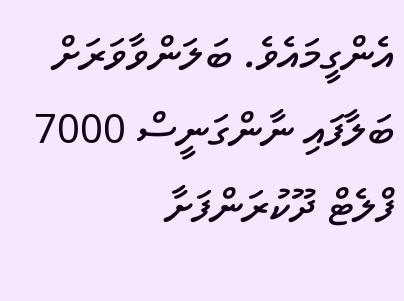އެންގީމައެވެ. ބަލަންވާވަރަށް ބަލާފައި ނާންގަނީސް 7000 ފްލެޓް ދޫކުރަންފަށާ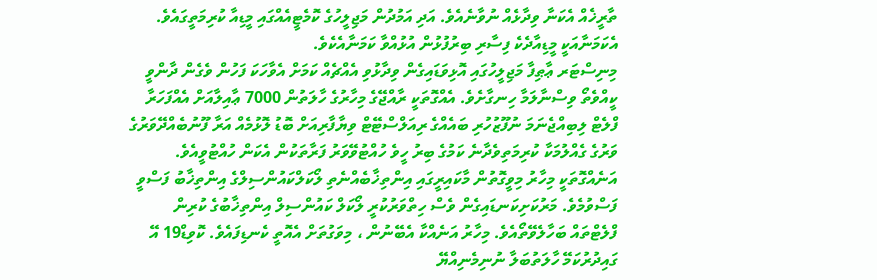ތާރީޚެއް އެކަނާ ވިދާޅެއް ނުވާނެއެވެ. އަދި އަމުދުން މަޖިލީހުގެ ކޮމެޓީއެއްގައި މީޑިއާ ކުރިމަތީގައެވެ. އެކަމަނާއަކީ މީޑިއާދެކެ ފިސާރި ބިރުފުޅުން އުޅުއްވާ ކަމަނާއެކެވެ.
މިނިސްޓަރ ޢާޠިފާ މަޖިލީހުގައި އޮޅިވަޑައިގެން ވިދާޅުވި އެއްޗެއް ކަމަށް އެވާހަކަ ފަހުން ވެގެން ދާންވީ ކީއްވެތޯ ވިސްނާލަމާ ހިނގާށެވެ. އެއްގޮތަކީ ރާއްޖޭގެ މިހާރުގެ ހާލަތުން 7000 ޢާއިލާއަށް އެއްފަހަރާ ފްލެޓް ލިބިއްޖެނަމަ ނުފޫޒުހުރި ބައެއްގެ ރިއަލްސްޓޭޓް ވިޔާފާރިއަށް ބޮޑު ލޮޅުމެއް އަރާ ފޫނުބެއްދޭވަރުގެ ވަރުގެ ގެއްލުމަކާ ކުރިމަތިވެދާނެ ކަމުގެ ބިރު ހީވެ ހުއްޓުވޭވަރު ފަރާތަކުން އެކަން ހުއްޓުވީއެވެ. އަނެއްގޮތަކީ މިހާރު މިވީގޮތުން މާކައިރީގައި އިންތިޚާބެއްނެތި ލޯކަލްކައުންސިލްގެ އިންތިޚާބު ފަސްވީ ފަސްވުމެވެ. މަރުކަށިކަނޑައިގެން ވެސް ހިތްވަރުކުރީ ލޯކަލް ކައުންސިލް އިންތިޚާބުގެ ކުރިން ފްލެޓްތައް ބަހާލެވޭތޯއެވެ. މިހާރު އަނެއްކާ އެބޭނުން ، މިވަގުތަށް އެއޮތީ ކެނޑިފައެވެ. ކޮވިޑް19 އޭ ގައިދުރުކަމޭ ހާލަތުބަލާ ނުނިމެނިއްޔޭ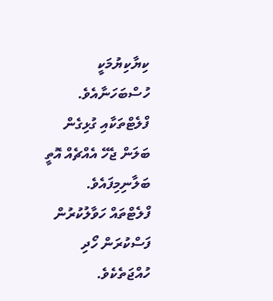ކިޔާކިޔުމަކީ ހުސްބަހަނާއެވެ. ފްލެޓްތަކާއި ގުޅިގެން ބަލަން ޖެހޭ އެއްޗެއް އޮތީ ބަލާނިމިފައެވެ. ފްލެޓްތައް ހަވާލުކުރުން ފަސްކުރަން ހޯދި ހުއްޖަތެކެވެ.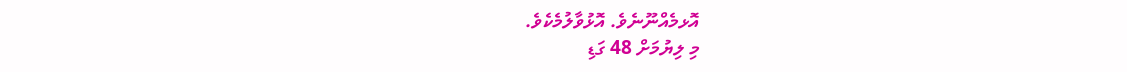އޮޅމެއްނޫނެވެ. އޮޅުވާލުމެކެވެ.
މި ލިޔުމަށް 48 ގަޑި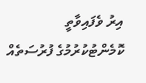އިރު ވެފައިވާތީ ކޮމެންޓުކުރުމުގެ ފުރުސަތެއް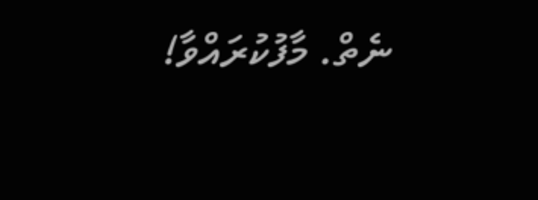ނެތް. މާފުކުރައްވާ!